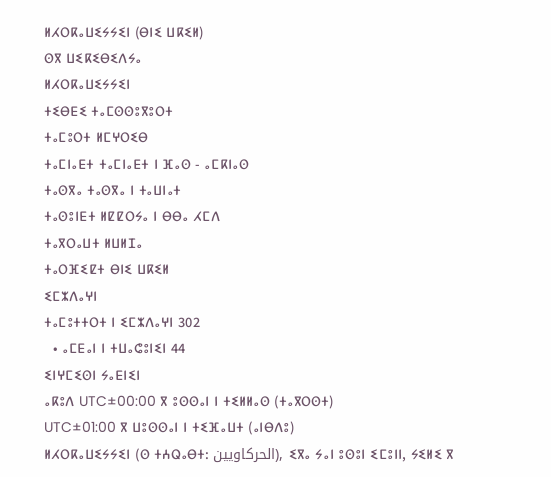ⵍⵃⵔⴽⴰⵡⵉⵢⵢⵉⵏ (ⴱⵏⵉ ⵡⴽⵉⵍ)
ⵙⴳ ⵡⵉⴽⵉⴱⵉⴷⵢⴰ
ⵍⵃⵔⴽⴰⵡⵉⵢⵢⵉⵏ
ⵜⵉⴱⴹⵉ ⵜⴰⵎⵙⵙⵓⴳⵓⵔⵜ
ⵜⴰⵎⵓⵔⵜ ⵍⵎⵖⵔⵉⴱ
ⵜⴰⵎⵏⴰⴹⵜ ⵜⴰⵎⵏⴰⴹⵜ ⵏ ⴼⴰⵙ - ⴰⵎⴽⵏⴰⵙ
ⵜⴰⵙⴳⴰ ⵜⴰⵙⴳⴰ ⵏ ⵜⴰⵡⵏⴰⵜ
ⵜⴰⵙⵓⵏⴹⵜ ⵍⵇⵇⵔⵢⴰ ⵏ ⴱⴱⴰ ⵃⵎⴷ
ⵜⴰⴳⵔⴰⵡⵜ ⵍⵡⵍⵊⴰ
ⵜⴰⵔⴼⵉⵇⵜ ⴱⵏⵉ ⵡⴽⵉⵍ
ⵉⵎⵣⴷⴰⵖⵏ
ⵜⴰⵎⵓⵜⵜⵔⵜ ⵏ ⵉⵎⵣⴷⴰⵖⵏ 302
  • ⴰⵎⴹⴰⵏ ⵏ ⵜⵡⴰⵛⵓⵏⵉⵏ 44
ⵉⵏⵖⵎⵉⵙⵏ ⵢⴰⴹⵏⵉⵏ
ⴰⴽⵓⴷ UTC±00:00 ⴳ ⵓⵙⵙⴰⵏ ⵏ ⵜⵉⵍⵍⴰⵙ (ⵜⴰⴳⵔⵙⵜ)
UTC±01:00 ⴳ ⵡⵓⵙⵙⴰⵏ ⵏ ⵜⵉⴼⴰⵡⵜ (ⴰⵏⴱⴷⵓ)
ⵍⵃⵔⴽⴰⵡⵉⵢⵢⵉⵏ (ⵙ ⵜⵄⵕⴰⴱⵜ: الحركاويين), ⵉⴳⴰ ⵢⴰⵏ ⵓⵙⵓⵏ ⵉⵎⵓⵏⵏ, ⵢⵉⵍⵉ ⴳ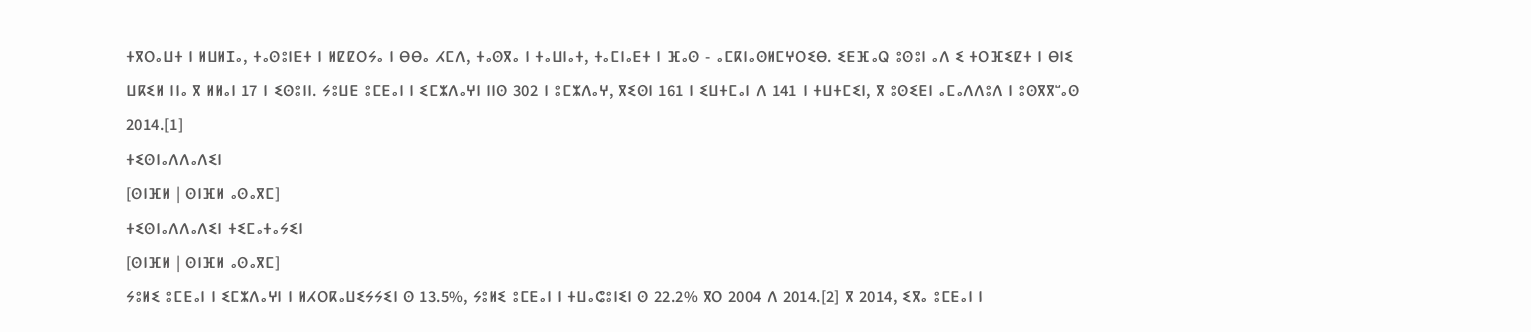ⵜⴳⵔⴰⵡⵜ ⵏ ⵍⵡⵍⵊⴰ, ⵜⴰⵙⵓⵏⴹⵜ ⵏ ⵍⵇⵇⵔⵢⴰ ⵏ ⴱⴱⴰ ⵃⵎⴷ, ⵜⴰⵙⴳⴰ ⵏ ⵜⴰⵡⵏⴰⵜ, ⵜⴰⵎⵏⴰⴹⵜ ⵏ ⴼⴰⵙ - ⴰⵎⴽⵏⴰⵙⵍⵎⵖⵔⵉⴱ. ⵉⴹⴼⴰⵕ ⵓⵙⵓⵏ ⴰⴷ ⵉ ⵜⵔⴼⵉⵇⵜ ⵏ ⴱⵏⵉ ⵡⴽⵉⵍ ⵏⵏⴰ ⴳ ⵍⵍⴰⵏ 17 ⵏ ⵉⵙⵓⵏⵏ. ⵢⵓⵡⴹ ⵓⵎⴹⴰⵏ ⵏ ⵉⵎⵣⴷⴰⵖⵏ ⵏⵏⵙ 302 ⵏ ⵓⵎⵣⴷⴰⵖ, ⴳⵉⵙⵏ 161 ⵏ ⵉⵡⵜⵎⴰⵏ ⴷ 141 ⵏ ⵜⵡⵜⵎⵉⵏ, ⴳ ⵓⵙⵉⴹⵏ ⴰⵎⴰⴷⴷⵓⴷ ⵏ ⵓⵙⴳⴳⵯⴰⵙ 2014.[1]
ⵜⵉⵙⵏⴰⴷⴷⴰⴷⵉⵏ
[ⵙⵏⴼⵍ | ⵙⵏⴼⵍ ⴰⵙⴰⴳⵎ]
ⵜⵉⵙⵏⴰⴷⴷⴰⴷⵉⵏ ⵜⵉⵎⴰⵜⴰⵢⵉⵏ
[ⵙⵏⴼⵍ | ⵙⵏⴼⵍ ⴰⵙⴰⴳⵎ]
ⵢⵓⵍⵉ ⵓⵎⴹⴰⵏ ⵏ ⵉⵎⵣⴷⴰⵖⵏ ⵏ ⵍⵃⵔⴽⴰⵡⵉⵢⵢⵉⵏ ⵙ 13.5%, ⵢⵓⵍⵉ ⵓⵎⴹⴰⵏ ⵏ ⵜⵡⴰⵛⵓⵏⵉⵏ ⵙ 22.2% ⴳⵔ 2004 ⴷ 2014.[2] ⴳ 2014, ⵉⴳⴰ ⵓⵎⴹⴰⵏ ⵏ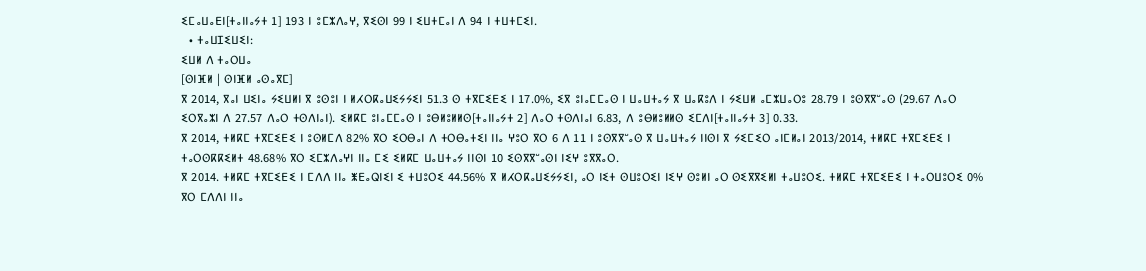ⵉⵎⴰⵡⴰⴹⵏ[ⵜⴰⵏⵏⴰⵢⵜ 1] 193 ⵏ ⵓⵎⵣⴷⴰⵖ, ⴳⵉⵙⵏ 99 ⵏ ⵉⵡⵜⵎⴰⵏ ⴷ 94 ⵏ ⵜⵡⵜⵎⵉⵏ.
  • ⵜⴰⵡⵊⵉⵡⵉⵏ:
ⵉⵡⵍ ⴷ ⵜⴰⵔⵡⴰ
[ⵙⵏⴼⵍ | ⵙⵏⴼⵍ ⴰⵙⴰⴳⵎ]
ⴳ 2014, ⴳⴰⵏ ⵡⵉⵏⴰ ⵢⵉⵡⵍⵏ ⴳ ⵓⵙⵓⵏ ⵏ ⵍⵃⵔⴽⴰⵡⵉⵢⵢⵉⵏ 51.3 ⵙ ⵜⴳⵎⵉⴹⵉ ⵏ 17.0%, ⵉⴳ ⵓⵏⴰⵎⵎⴰⵙ ⵏ ⵡⴰⵡⵜⴰⵢ ⴳ ⵡⴰⴽⵓⴷ ⵏ ⵢⵉⵡⵍ ⴰⵎⵣⵡⴰⵔⵓ 28.79 ⵏ ⵓⵙⴳⴳⵯⴰⵙ (29.67 ⴷⴰⵔ ⵉⵔⴳⴰⵣⵏ ⴷ 27.57 ⴷⴰⵔ ⵜⵙⴷⵏⴰⵏ). ⵉⵍⴽⵎ ⵓⵏⴰⵎⵎⴰⵙ ⵏ ⵓⴱⵍⵓⵍⵍⵙ[ⵜⴰⵏⵏⴰⵢⵜ 2] ⴷⴰⵔ ⵜⵙⴷⵏⴰⵏ 6.83, ⴷ ⵓⴱⵍⵓⵍⵍⵙ ⵉⵎⴷⵏ[ⵜⴰⵏⵏⴰⵢⵜ 3] 0.33.
ⴳ 2014, ⵜⵍⴽⵎ ⵜⴳⵎⵉⴹⵉ ⵏ ⵓⵙⵍⵎⴷ 82% ⴳⵔ ⵉⵔⴱⴰⵏ ⴷ ⵜⵔⴱⴰⵜⵉⵏ ⵏⵏⴰ ⵖⵓⵔ ⴳⵔ 6 ⴷ 11 ⵏ ⵓⵙⴳⴳⵯⴰⵙ ⴳ ⵡⴰⵡⵜⴰⵢ ⵏⵏⵙⵏ ⴳ ⵢⵉⵎⵉⵔ ⴰⵏⵎⵍⴰⵏ 2013/2014, ⵜⵍⴽⵎ ⵜⴳⵎⵉⴹⵉ ⵏ ⵜⴰⵔⵙⴽⴽⵉⵍⵜ 48.68% ⴳⵔ ⵉⵎⵣⴷⴰⵖⵏ ⵏⵏⴰ ⵎⵉ ⵉⵍⴽⵎ ⵡⴰⵡⵜⴰⵢ ⵏⵏⵙⵏ 10 ⵉⵙⴳⴳⵯⴰⵙⵏ ⵏⵉⵖ ⵓⴳⴳⴰⵔ.
ⴳ 2014. ⵜⵍⴽⵎ ⵜⴳⵎⵉⴹⵉ ⵏ ⵎⴷⴷ ⵏⵏⴰ ⵥⴹⴰⵕⵏⵉⵏ ⵉ ⵜⵡⵓⵔⵉ 44.56% ⴳ ⵍⵃⵔⴽⴰⵡⵉⵢⵢⵉⵏ, ⴰⵔ ⵏⵉⵜ ⵙⵡⵓⵔⵉⵏ ⵏⵉⵖ ⵙⵓⵍⵏ ⴰⵔ ⵙⵉⴳⴳⵉⵍⵏ ⵜⴰⵡⵓⵔⵉ. ⵜⵍⴽⵎ ⵜⴳⵎⵉⴹⵉ ⵏ ⵜⴰⵔⵡⵓⵔⵉ 0% ⴳⵔ ⵎⴷⴷⵏ ⵏⵏⴰ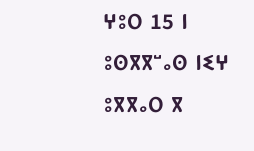ⵖⵓⵔ 15 ⵏ ⵓⵙⴳⴳⵯⴰⵙ ⵏⵉⵖ ⵓⴳⴳⴰⵔ ⴳ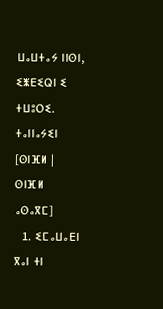ⵡⴰⵡⵜⴰⵢ ⵏⵏⵙⵏ, ⵉⵥⴹⵉⵕⵏ ⵉ ⵜⵡⵓⵔⵉ.
ⵜⴰⵏⵏⴰⵢⵉⵏ
[ⵙⵏⴼⵍ | ⵙⵏⴼⵍ ⴰⵙⴰⴳⵎ]
  1. ⵉⵎⴰⵡⴰⴹⵏ ⴳⴰⵏ ⵜⵏ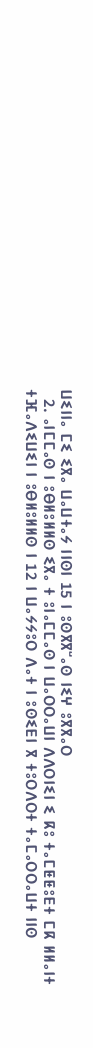ⵡⵉⵏⵏⴰ ⵎⵉ ⵉⴳⴰ ⵡⴰⵡⵜⴰⵢ ⵏⵏⵙⵏ 15 ⵏ ⵓⵙⴳⴳⵯⴰⵙ ⵏⵉⵖ ⵓⴳⴳⴰⵔ
  2. ⴰⵏⵎⵎⴰⵙ ⵏ ⵓⴱⵍⵓⵍⵍⵙ ⵉⴳⴰ ⵜ ⵓⵏⴰⵎⵎⴰⵙ ⵏ ⵡⴰⵔⵔⴰⵡⵏ ⴷⴷⵔⵏⵉⵏ ⵉ ⴽⵓ ⵜⴰⵎⵟⵟⵓⴹⵜ ⵎⴽ ⵍⵍⴰⵏⵜ ⵜⴼⴰⴷⵉⵡⵉⵏ ⵏ ⵓⴱⵍⵓⵍⵍⵙ ⵏ 12 ⵏ ⵡⴰⵢⵢⵓⵔ ⴷⴰⵜ ⵏ ⵓⵙⵉⴹⵏ ⴳ ⵜⵓⵔⴷⵔⵜ ⵜⴰⵎⴰⵔⵔⴰⵡⵜ ⵏⵏⵙ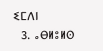ⵉⵎⴷⵏ
  3. ⴰⴱⵍⵓⵍⵙ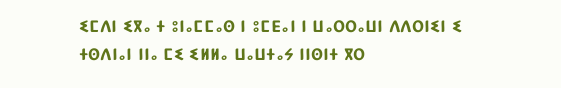ⵉⵎⴷⵏ ⵉⴳⴰ ⵜ ⵓⵏⴰⵎⵎⴰⵙ ⵏ ⵓⵎⴹⴰⵏ ⵏ ⵡⴰⵔⵔⴰⵡⵏ ⴷⴷⵔⵏⵉⵏ ⵉ ⵜⵙⴷⵏⴰⵏ ⵏⵏⴰ ⵎⵉ ⵉⵍⵍⴰ ⵡⴰⵡⵜⴰⵢ ⵏⵏⵙⵏⵜ ⴳⵔ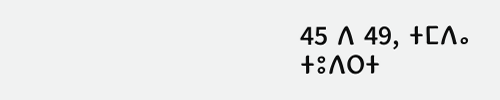45 ⴷ 49, ⵜⵎⴷⴰ ⵜⵓⴷⵔⵜ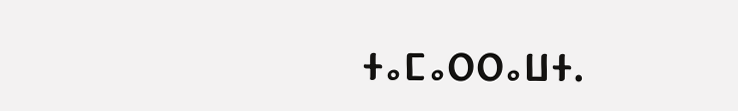ⵜⴰⵎⴰⵔⵔⴰⵡⵜ.